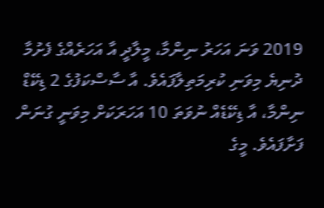2019 ވަނަ އަހަރު ނިންމާ، މީލާދީ އާ އަހަރެއްގެ ފެށުމާ ދުނިޔެ މިވަނި ކުރިމަތިލާފައެވެ. އާ ސާސްކަފުގެ 2 ޑިކޭޑް ނިންމާ، އާ ޑިކޭޑެއް ނުވަތަ 10 އަހަރަކަށް މިވަނީ ގުނަން ފަށާފައެވެ. މީގެ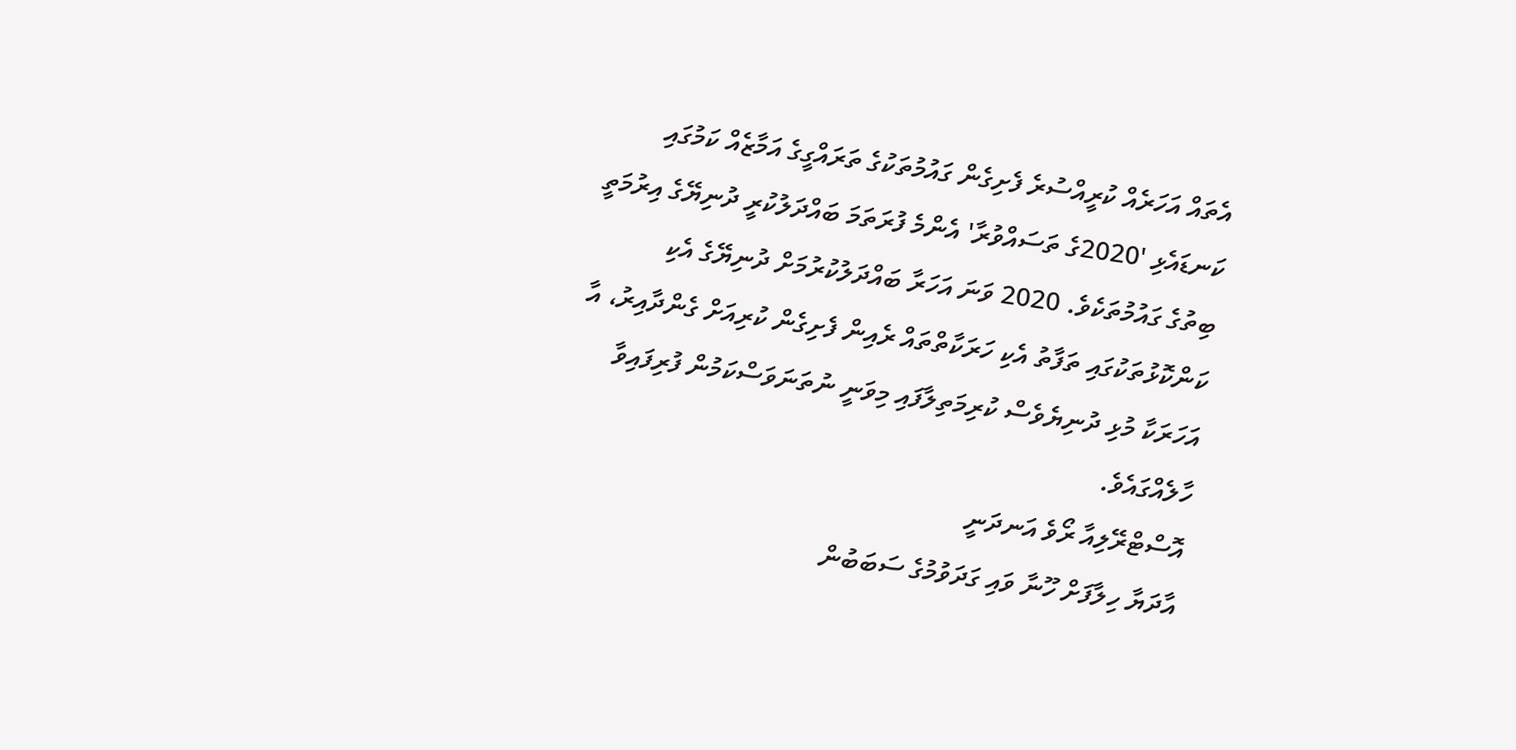އެތައް އަހަރެއް ކުރީއްސުރެ ފެށިގެން ގައުމުތަކުގެ ތަރައްގީގެ އަމާޒެއް ކަމުގައި ކަނޑައެޅި '2020ގެ ތަސައްވުރާ' އެންމެ ފުރަތަމަ ބައްދަލުކުރީ ދުނިޔޭގެ އިރުމަތީ ބިތުގެ ގައުމުތަކެވެ. 2020 ވަނަ އަހަރާ ބައްދަލުކުރުމަށް ދުނިޔޭގެ އެކި ކަންކޮޅުތަކުގައި ތަފާތު އެކި ހަރަކާތްތައް ރެއިން ފެށިގެން ކުރިއަށް ގެންދާއިރު، އާ އަހަރަކާ މުޅި ދުނިޔެވެސް ކުރިމަތިލާފައި މިވަނީ ނުތަނަވަސްކަމުން ފުރިފައިވާ ހާލެއްގައެވެ.
އޮސްޓްރޭލިއާ ރޯވެ އަނދަނީ
އާދަޔާ ހިލާފަށް ހޫނާ ވައި ގަދަވުމުގެ ސަބަބުން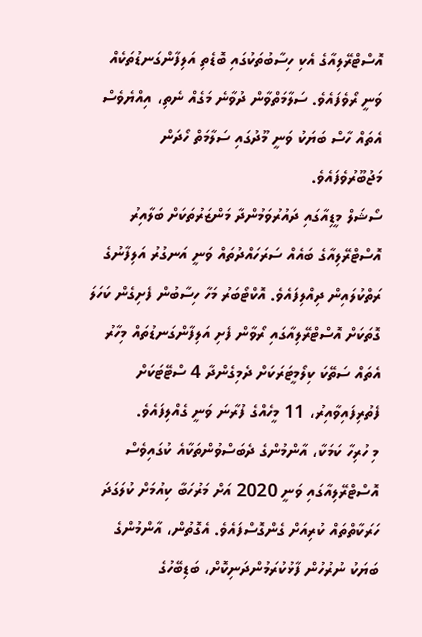އޮސްޓްރޭލިއާގެ އެކި ހިސާބުތަކުގައި ބޮޑެތި އަލިފާންގަނޑުތަކެއް ވަނީ ރޯވެފައެވެ. ސަލާމަތްވާން ދުވާނެ މަގެއް ނެތި، އިއްޔެވެސް އެތައް ހާސް ބަޔަކު ވަނީ މޫދުގައި ސަލާމަތް ހޯދަން މަޖުބޫރުވެފައެވެ.
ސޯޝަލް މީޑިއާގައި ދައުރުވަމުންދާ މަންޒަރުތަކަށް ބަލާއިރު އޮސްޓްރޭލިއާގެ ބައެއް ސަރަހައްދުތައް ވަނީ އަނގުރު އަލިފާނުގެ ރަތްކުލައިން ދިއްލިފައެވެ. އޮކްޓޯބަރު މަހާ ހިސާބުން ފެށިގެން ކަހަލަ ގޮތަކަށް އޮސްޓްރޭލިއާގައި ރޯވާން ފެށި އަލިފާންގަނޑުތައް މިހާރު އެތައް ސަތޭކަ ކިލޯމީޓަރަކަށް ދެމިގެންދާ 4 ސްޓޭޓަކަށް ފެތުރިފައިވާއިރު، 11 މީހެއްގެ ފުރާނަ ވަނީ ގެއްލިފައެވެ.
މި ހުރިހާ ކަމަކާ، އާންމުންގެ ދެބަސްވުންތަކާއެ ކުގައިވެސް އޮސްޓްރޭލިއާގައި ވަނީ 2020 އަށް މަރުހަބާ ކިއުމަށް ކުލަގަދަ ހަރަކާތްތައް ކުރިއަށް ގެންގޮސްފައެވެ. އެގޮތުން، އާންމުންގެ ބަޔަކު ނުރުހުން ފާޅުކުރަމުންދަނިކޮށް، ބަޑިބޭހުގެ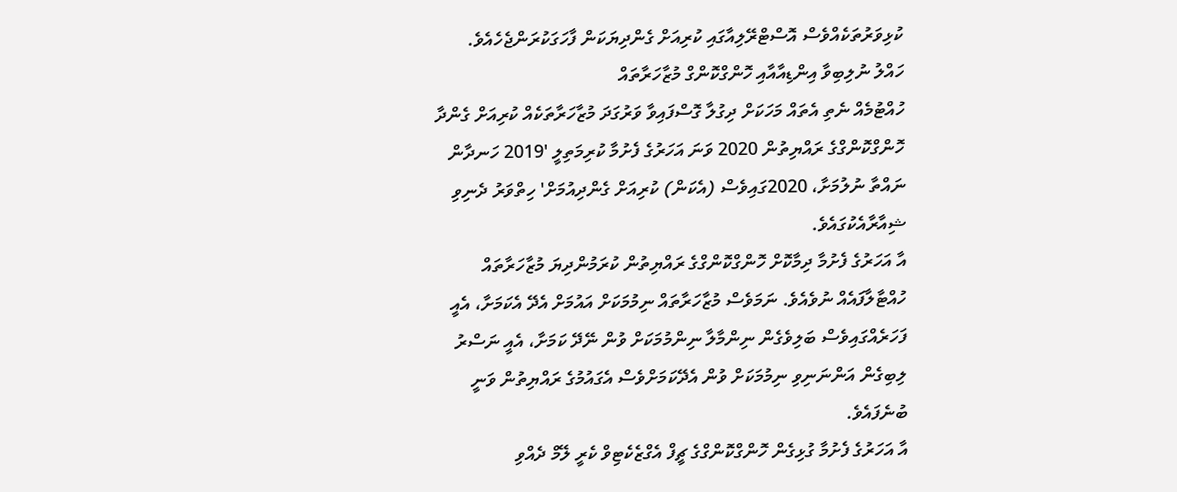ކުޅިވަރުތަކެއްވެސް އޮސްޓްރޭލިއާގައި ކުރިއަށް ގެންދިޔަކަން ފާހަގަކުރަންޖެހެއެވެ.
ހައްލު ނުލިބިވާ އިންޑިއާއާއި ހޮންގްކޮންގް މުޒާހަރާތައް
ހުއްޓުމެއް ނެތި އެތައް މަހަކަށް ދިގުލާ ގޮސްފައިވާ ވަރުގަދަ މުޒާހަރާތަކެއް ކުރިއަށް ގެންދާ ހޮންގްކޮންގްގެ ރައްޔިތުން 2020 ވަނަ އަހަރުގެ ފެށުމާ ކުރިމަތިލީ '2019 ހަނދާން ނައްތާ ނުލުމަށާ، 2020ގައިވެސް (އެކަން) ކުރިއަށް ގެންދިއުމަށް' ހިތްވަރު ދެނިވި ޝިއާރާއެކުގައެވެ.
އާ އަހަރުގެ ފެށުމާ ދިމާކޮށް ހޮންގްކޮންގްގެ ރައްޔިތުން ކުރަމުންދިޔަ މުޒާހަރާތައް ހުއްޓާލާފައެއް ނުވެއެވެ. ނަމަވެސް މުޒާހަރާތައް ނިމުމަކަށް އައުމަށް އެދޭ އެކަމަށާ، އެއީ ފަހަރެއްގައިވެސް ބަލިވެގެން ނިންމާލާ ނިންމުމަކަށް ވުން ނޭދޭ ކަމަށާ، އެއީ ނަސްރު ލިބިގެން އަންނަނިވި ނިމުމަކަށް ވުން އެދޭކަމަށްވެސް އެގައުމުގެ ރައްޔިތުން ވަނީ ބުނެފައެވެ.
އާ އަހަރުގެ ފެށުމާ ގުޅިގެން ހޮންގްކޮންގްގެ ޗީފް އެގްޒެކެޓިވް ކެރީ ލޭމް ދެއްވި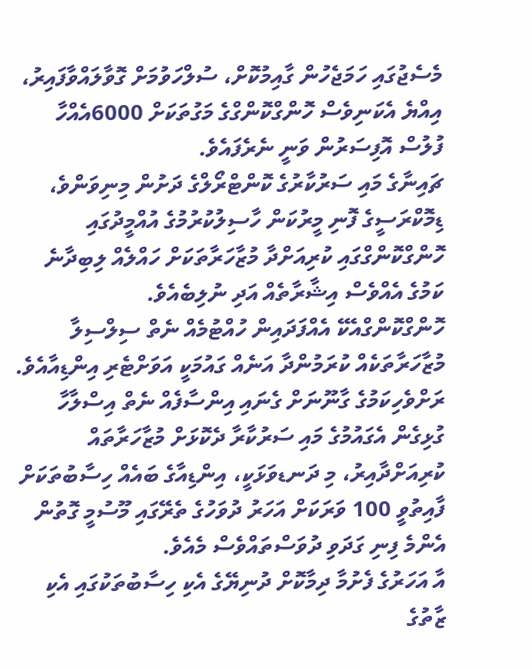މެސެޖުގައި ހަމަޖެހުން ގާއިމުކޮށް، ސުލްހަވުމަށް ގޮވާލައްވާފައިރު، އިއްޔެ އެކަނިވެސް ހޮންގްކޮންގްގެ މަގުތަކަށް 6000އެއްހާ ފުލުސް އޮފިސަރުން ވަނީ ނެރެފައެވެ.
ޗައިނާގެ މައި ސަރުކާރުގެ ކޮންޓްރޯލްގެ ދަށުން މިނިވަންވެ، ޑިމޮކްރަސީގެ ފޮނި މީރުކަން ހާސިލުކުރުމުގެ އުއްމީދުގައި ހޮންގްކޮންގްގައި ކުރިއަށްދާ މުޒާހަރާތަކަށް ހައްލެއް ލިބިދާނެ ކަމުގެ އެއްވެސް އިޝާރާތެއް އަދި ނުލިބެއެވެ.
ހޮންގްކޮންގްއެކޭ އެއްފަދައިން ހުއްޓުމެއް ނެތް ސިލްސިލާ މުޒާހަރާތަކެއް ކުރަމުންދާ އަނެއް ގައުމަކީ އަވަށްޓެރި އިންޑިއާއެވެ. ރަށްވެހިކަމުގެ ގާނޫނަށް ގެނައި އިންސާފެއް ނެތް އިސްލާހާ ގުޅިގެން އެގައުމުގެ މައި ސަރުކާރާ ދެކޮޅަށް މުޒާހަރާތައް ކުރިއަށްދާއިރު، މި ދަނޑވަޅަކީ، އިންޑިއާގެ ބައެއް ހިސާބުތަކަށް ފާއިތުވީ 100 ވަރަކަށް އަހަރު ދުވަހުގެ ތެރޭގައި މޫސުމީ ގޮތުން އެންމެ ފިނި ގަދަވި ދުވަސްތައްވެސް މެއެވެ.
އާ އަހަރުގެ ފެށުމާ ދިމާކޮށް ދުނިޔޭގެ އެކި ހިސާބުތަކުގައި އެކި ޒާތުގެ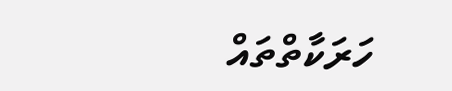ހަރަކާތްތައް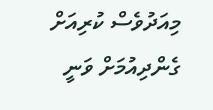މިއަދުވެސް ކުރިއަށް ގެންދިއުމަށް ވަނީ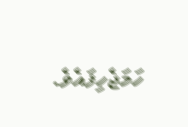ހަމަޖެހިފައެވެ.